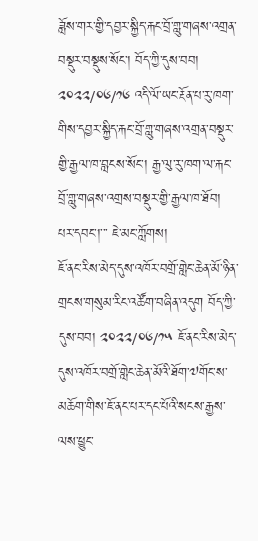ཟློས་གར་གྱི་དབྱར་སྐྱིད་རྐང་བྲོ་གླུ་གཞས་འགྲན་བསྡུར་བསྡུས་སོང་། བོད་ཀྱི་དུས་བབ། ༢༠༢༢/༠༦/༡༦ འདི་ལོ་ཡང་རྔོན་པ་རུ་ཁག་གིས་དབྱར་སྐྱིད་རྐང་བྲོ་གླུ་གཞས་འགྲན་བསྡུར་གྱི་རྒྱལ་ཁ་བླངས་སོང་། རྒྱ་ལུ་རུ་ཁག་ལ་རྐང་བྲོ་གླུ་གཞས་འགྲས་བསྡུར་གྱི་རྒྱལ་ཁ་ཐོབ། པར་དབང་།་་་ ཇེ་མང་ཀློགས།
ཇོ་ནང་རིས་མེད་དུས་འཁོར་བགྲོ་གླེང་ཆེན་མོ་ཉིན་གྲངས་གསུམ་རིང་འཚོག་བཞིན་འདུག བོད་ཀྱི་དུས་བབ། ༢༠༢༢/༠༦/༡༥ ཇོ་ནང་རིས་མེད་དུས་འཁོར་བགྲོ་གླེང་ཆེན་མོའི་ཐོག་༧གོང་ས་མཆོག་གིས་ཇོ་ནང་པར་དང་པོའི་སངས་རྒྱས་ལས་ཕྱུང་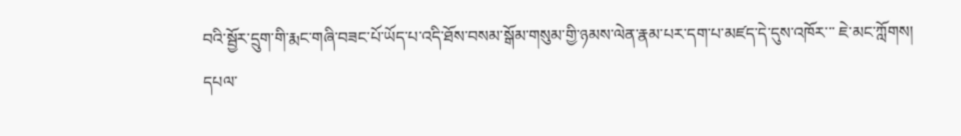བའི་སྦྱོར་དྲུག་གི་རྨང་གཞི་བཟང་པོ་ཡོད་པ་འདི་ཐོས་བསམ་སྒོམ་གསུམ་གྱི་ཉམས་ལེན་རྣམ་པར་དག་པ་མཛད་དེ་དུས་འཁོར་་་ ཇེ་མང་ཀློགས།
དཔལ་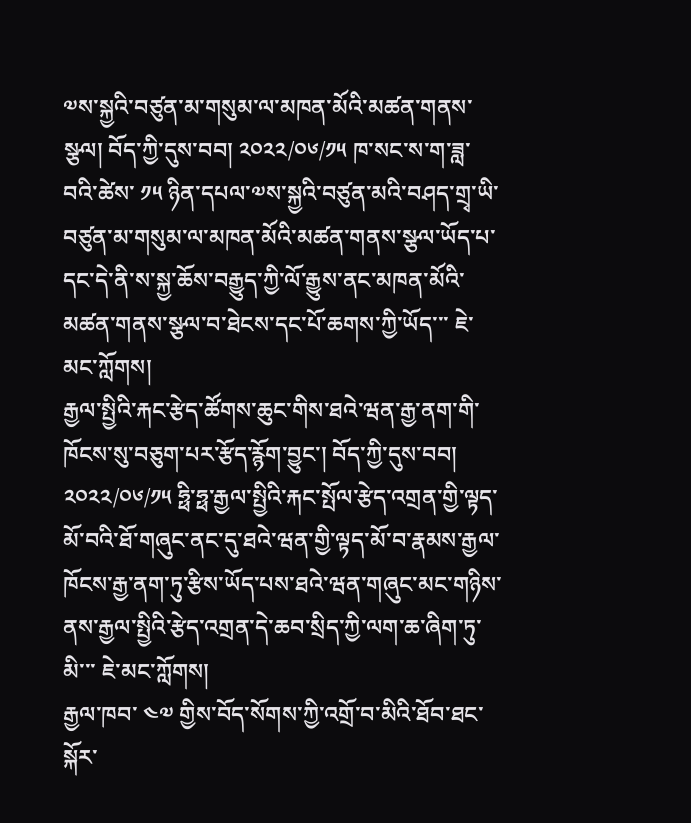༧ས་སྐྱའི་བཙུན་མ་གསུམ་ལ་མཁན་མོའི་མཚན་གནས་སྩལ། བོད་ཀྱི་དུས་བབ། ༢༠༢༢/༠༦/༡༥ ཁ་སང་ས་ག་ཟླ་བའི་ཚེས་ ༡༥ ཉིན་དཔལ་༧ས་སྐྱའི་བཙུན་མའི་བཤད་གྲྭ་ཡི་བཙུན་མ་གསུམ་ལ་མཁན་མོའི་མཚན་གནས་སྩལ་ཡོད་པ་དང་དེ་ནི་ས་སྐྱ་ཆོས་བརྒྱུད་ཀྱི་ལོ་རྒྱུས་ནང་མཁན་མོའི་མཚན་གནས་སྩལ་བ་ཐེངས་དང་པོ་ཆགས་ཀྱི་ཡོད་་་ ཇེ་མང་ཀློགས།
རྒྱལ་སྤྱིའི་རྐང་རྩེད་ཚོགས་ཆུང་གིས་ཐའེ་ཝན་རྒྱ་ནག་གི་ཁོངས་སུ་བཅུག་པར་རྩོད་རྙོག་བྱུང་། བོད་ཀྱི་དུས་བབ། ༢༠༢༢/༠༦/༡༥ ཧྥི་ཧྥ་རྒྱལ་སྤྱིའི་རྐང་སྤོལ་རྩེད་འགྲན་གྱི་ལྟད་མོ་བའི་ཐོ་གཞུང་ནང་དུ་ཐའེ་ཝན་གྱི་ལྟད་མོ་བ་རྣམས་རྒྱལ་ཁོངས་རྒྱ་ནག་ཏུ་རྩིས་ཡོད་པས་ཐའེ་ཝན་གཞུང་མང་གཉིས་ནས་རྒྱལ་སྤྱིའི་རྩེད་འགྲན་དེ་ཆབ་སྲིད་ཀྱི་ལག་ཆ་ཞིག་ཏུ་མི་་་ ཇེ་མང་ཀློགས།
རྒྱལ་ཁབ་ ༤༧ གྱིས་བོད་སོགས་ཀྱི་འགྲོ་བ་མིའི་ཐོབ་ཐང་སྐོར་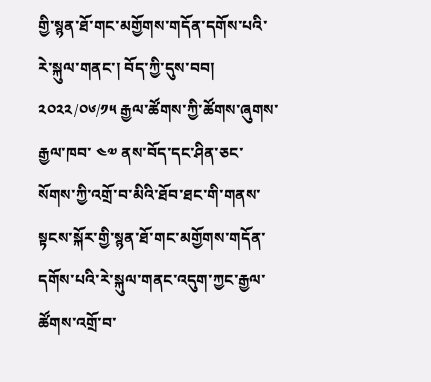གྱི་སྙན་ཐོ་གང་མགྱོགས་གདོན་དགོས་པའི་རེ་སྐུལ་གནང་། བོད་ཀྱི་དུས་བབ། ༢༠༢༢/༠༦/༡༥ རྒྱལ་ཚོགས་ཀྱི་ཚོགས་ཞུགས་རྒྱལ་ཁབ་ ༤༧ ནས་བོད་དང་ཤིན་ཅང་སོགས་ཀྱི་འགྲོ་བ་མིའི་ཐོབ་ཐང་གི་གནས་སྟངས་སྐོར་གྱི་སྙན་ཐོ་གང་མགྱོགས་གདོན་དགོས་པའི་རེ་སྐུལ་གནང་འདུག་ཀྱང་རྒྱལ་ཚོགས་འགྲོ་བ་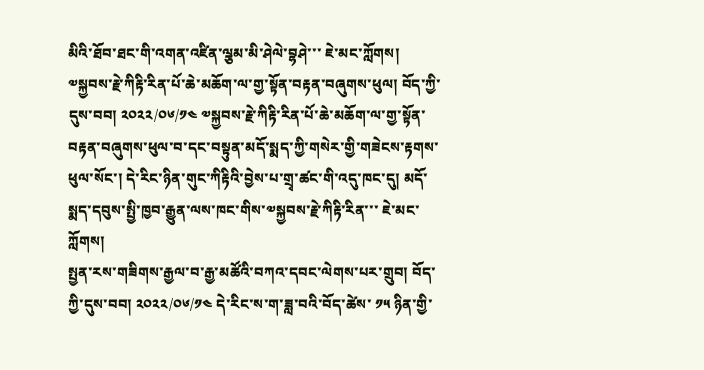མིའི་ཐོབ་ཐང་གི་འགན་འཛིན་ལྕམ་མི་ཤེལེ་བྷཤེ་་་ ཇེ་མང་ཀློགས།
༧སྐྱབས་རྗེ་ཀིརྟི་རིན་པོ་ཆེ་མཆོག་ལ་གྱ་སྟོན་བརྟན་བཞུགས་ཕུལ། བོད་ཀྱི་དུས་བབ། ༢༠༢༢/༠༦/༡༤ ༧སྐྱབས་རྗེ་ཀིརྟི་རིན་པོ་ཆེ་མཆོག་ལ་གྱ་སྟོན་བརྟན་བཞུགས་ཕུལ་བ་དང་བསྟུན་མདོ་སྨད་ཀྱི་གསེར་གྱི་གཟེངས་རྟགས་ཕུལ་སོང་། དེ་རིང་ཉིན་གུང་ཀིརྟིའི་བྱེས་པ་གྲྭ་ཚང་གི་འདུ་ཁང་དུ། མདོ་སྨད་དབུས་སྤྱི་ཁྱབ་རྒྱུན་ལས་ཁང་གིས་༧སྐྱབས་རྗེ་ཀིརྟི་རིན་་་ ཇེ་མང་ཀློགས།
སྤྱན་རས་གཟིགས་རྒྱལ་བ་རྒྱ་མཚོའི་བཀའ་དབང་ལེགས་པར་གྲུབ། བོད་ཀྱི་དུས་བབ། ༢༠༢༢/༠༦/༡༤ དེ་རིང་ས་ག་ཟླ་བའི་བོད་ཚེས་ ༡༥ ཉིན་གྱི་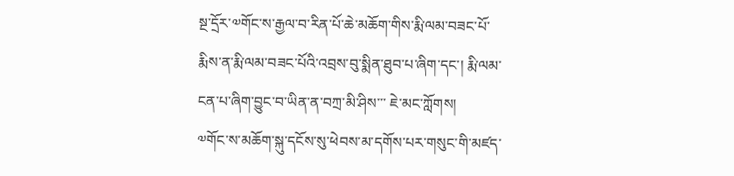སྔ་དྲོར་༧གོང་ས་རྒྱལ་བ་རིན་པོ་ཆེ་མཆོག་གིས་རྨི་ལམ་བཟང་པོ་རྨིས་ན་རྨི་ལམ་བཟང་པོའི་འབྲས་བུ་སྨིན་ཐུབ་པ་ཞིག་དང་། རྨི་ལམ་ངན་པ་ཞིག་བྱུང་བ་ཡིན་ན་བཀྲ་མི་ཤིས་་་ ཇེ་མང་ཀློགས།
༧གོང་ས་མཆོག་སྐུ་དངོས་སུ་ཕེབས་མ་དགོས་པར་གསུང་གི་མཛད་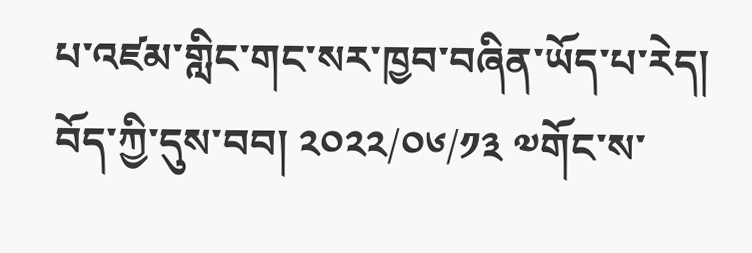པ་འཛམ་གླིང་གང་སར་ཁྱབ་བཞིན་ཡོད་པ་རེད། བོད་ཀྱི་དུས་བབ། ༢༠༢༢/༠༦/༡༣ ༧གོང་ས་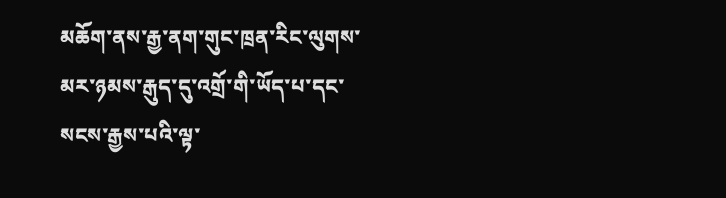མཆོག་ནས་རྒྱ་ནག་གུང་ཁྲན་རིང་ལུགས་མར་ཉམས་རྒུད་དུ་འགྲོ་གི་ཡོད་པ་དང་སངས་རྒྱས་པའི་ལྟ་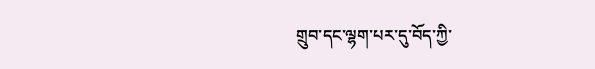གྲུབ་དང་ལྷག་པར་དུ་བོད་ཀྱི་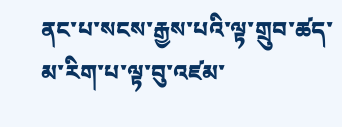ནང་པ་སངས་རྒྱས་པའི་ལྟ་གྲུབ་ཚད་མ་རིག་པ་ལྟ་བུ་འཛམ་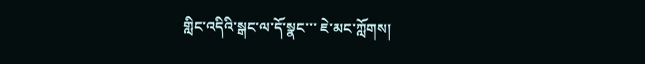གླིང་འདིའི་སྒང་ལ་དོ་སྣང་་་ ཇེ་མང་ཀློགས།